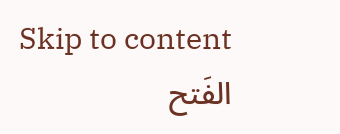Skip to content
الفَتح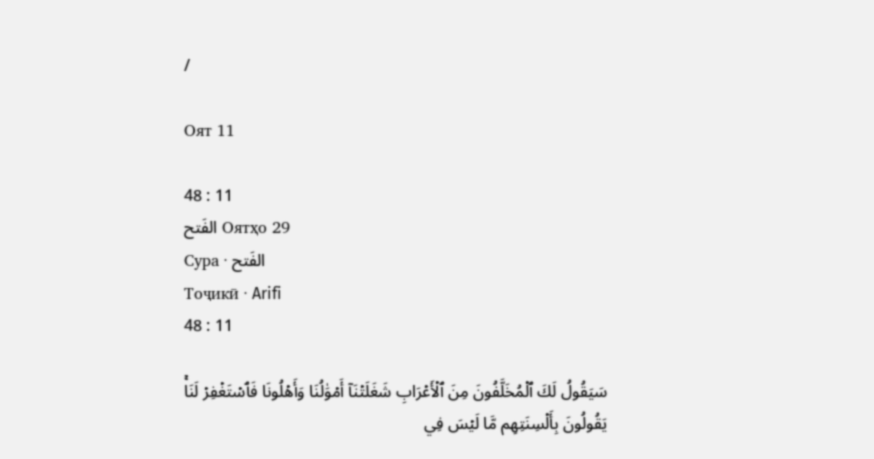/

Оят 11

48 : 11
الفَتح Оятҳо 29
Сура · الفَتح
Тоҷикӣ · Arifi
48 : 11

سَيَقُولُ لَكَ ٱلۡمُخَلَّفُونَ مِنَ ٱلۡأَعۡرَابِ شَغَلَتۡنَآ أَمۡوَٰلُنَا وَأَهۡلُونَا فَٱسۡتَغۡفِرۡ لَنَاۚ يَقُولُونَ بِأَلۡسِنَتِهِم مَّا لَيۡسَ فِي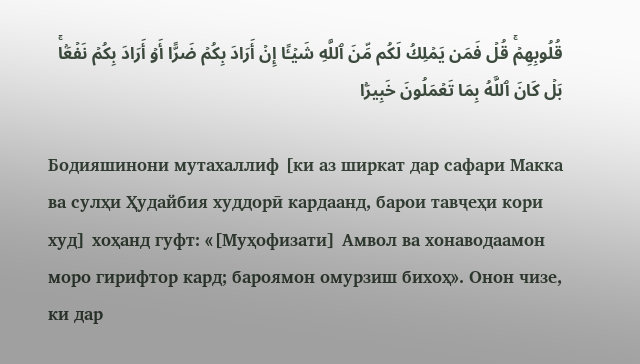قُلُوبِهِمۡۚ قُلۡ فَمَن يَمۡلِكُ لَكُم مِّنَ ٱللَّهِ شَيۡـًٔا إِنۡ أَرَادَ بِكُمۡ ضَرًّا أَوۡ أَرَادَ بِكُمۡ نَفۡعَۢاۚ بَلۡ كَانَ ٱللَّهُ بِمَا تَعۡمَلُونَ خَبِيرَۢا

Бодияшинони мутахаллиф [ки аз ширкат дар сафари Макка ва сулҳи Ҳудайбия худдорӣ кардаанд, барои тавҷеҳи кори худ] хоҳанд гуфт: «[Муҳофизати] Амвол ва хонаводаамон моро гирифтор кард; бароямон омурзиш бихоҳ». Онон чизе, ки дар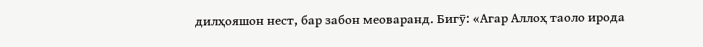дилҳояшон нест, бар забон меоваранд. Бигӯ: «Агар Аллоҳ таоло ирода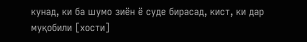кунад, ки ба шумо зиён ё суде бирасад, кист, ки дар муқобили [хости]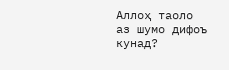Аллоҳ таоло аз шумо дифоъ кунад?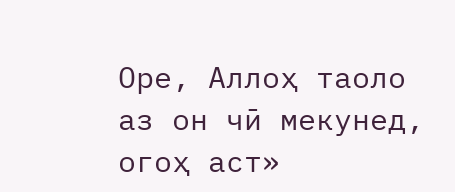Оре, Аллоҳ таоло аз он чӣ мекунед, огоҳ аст»